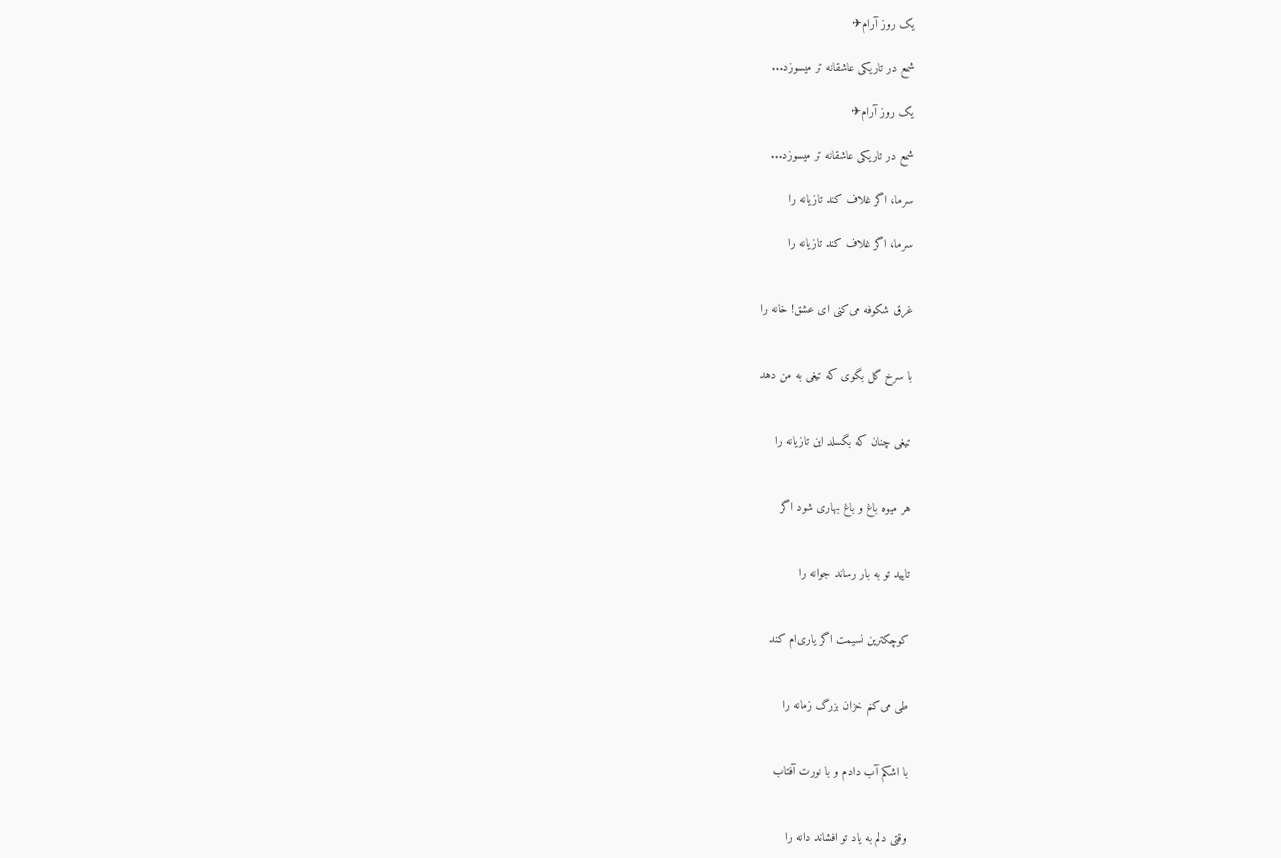یک روز آرام✈

شمع در تاریکی عاشقانه تر میسوزد...

یک روز آرام✈

شمع در تاریکی عاشقانه تر میسوزد...

سرما، اگر غلاف کند تازیانه را

سرما، اگر غلاف کند تازیانه را


غرق شکوفه می‌کنی ای عشق! خانه را


با سرخ گل بگوی که تیغی به من دهد


تیغی چنان که بگسلد این تازیانه را


هر میوه باغ و باغ بهاری شود اگر


تایید تو به بار رساند جوانه را


کوچکترین نسیمت اگر یاری‌ام کند


طی می‌کنم خزان بزرگ زمانه را


با اشکم آب دادم و با نورت آفتاب


وقتی دلم به یاد تو افشاند دانه را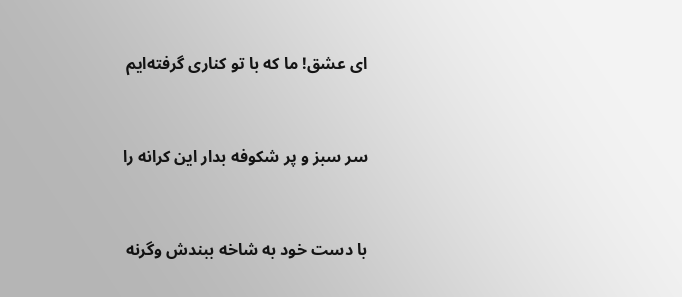ای عشق! ما که با تو کناری گرفته‌ایم


سر سبز و پر شکوفه بدار این کرانه را


با دست خود به شاخه ببندش وگرنه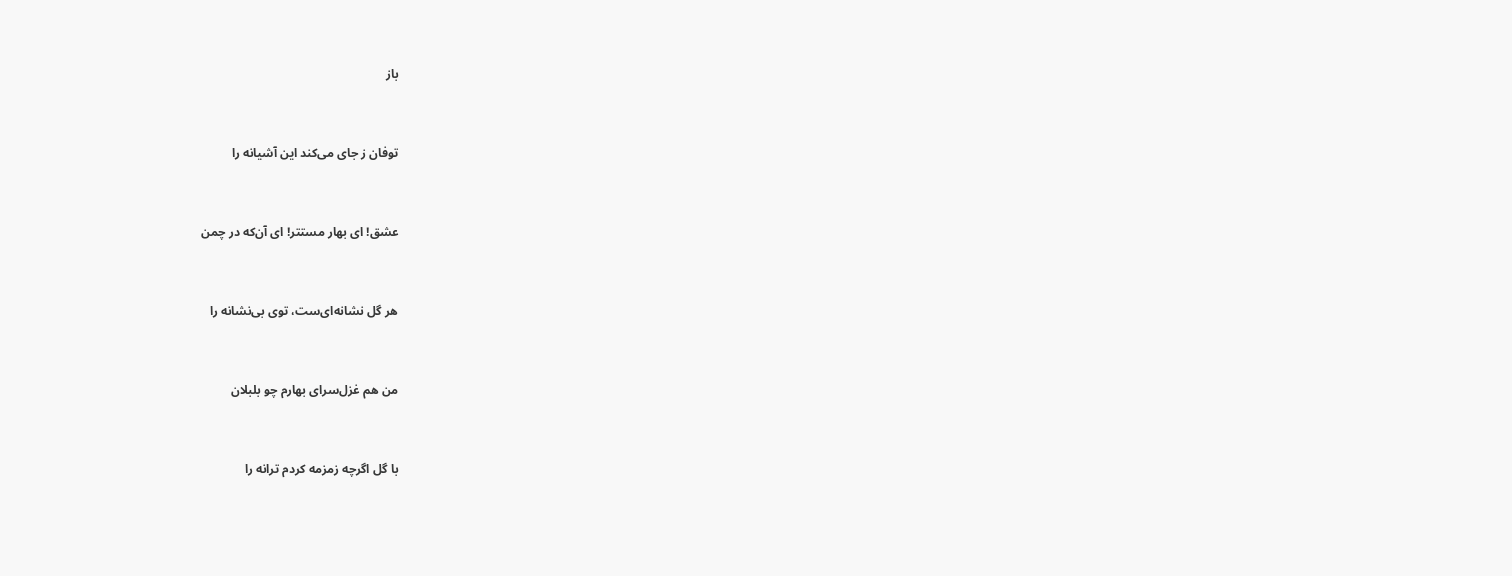باز


توفان ز جای می‌کند این آشیانه را


عشق! ای بهار مستتر! ای آن‌که در چمن


هر گل نشانه‌ای‌ست، توی بی‌نشانه را


من هم غزل‌سرای بهارم چو بلبلان


با گل اگرچه زمزمه کردم ترانه را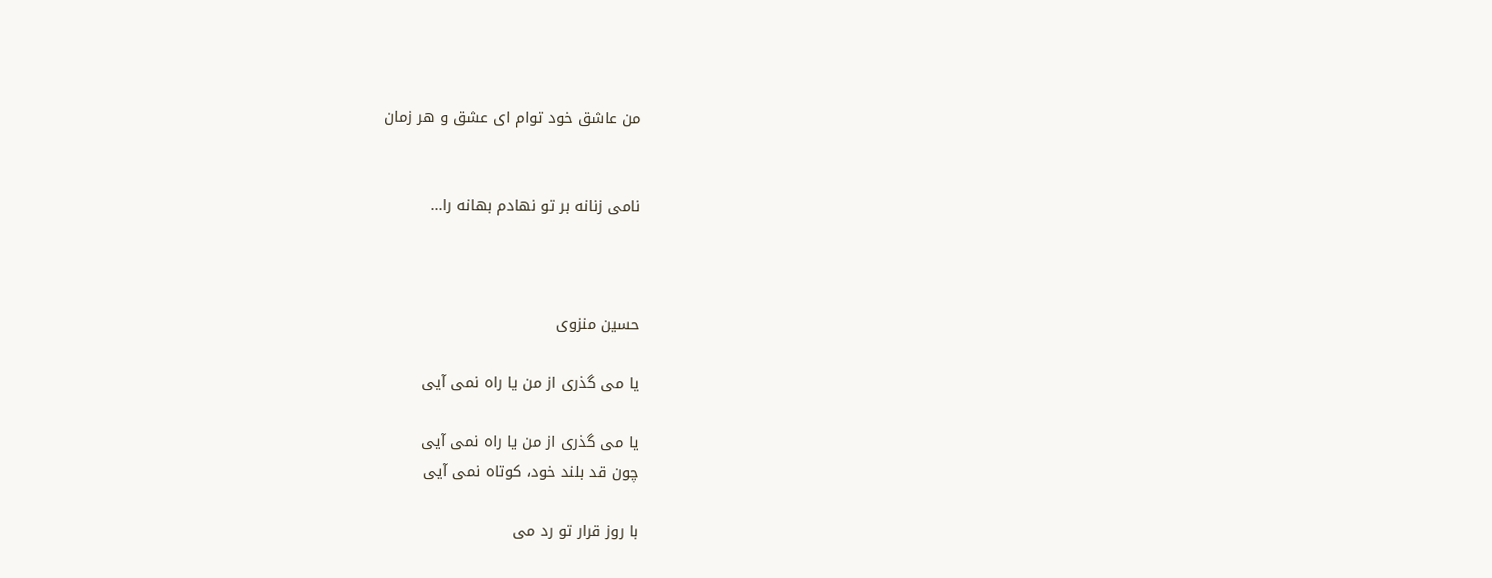من عاشق خود توام ای عشق و هر زمان


نامی زنانه بر تو نهادم بهانه را...



حسین منزوی

یا می گذری از من یا راه نمی آیی

یا می گذری از من یا راه نمی آیی
چون قد بلند خود، کوتاه نمی آیی

با روز قرار تو رد می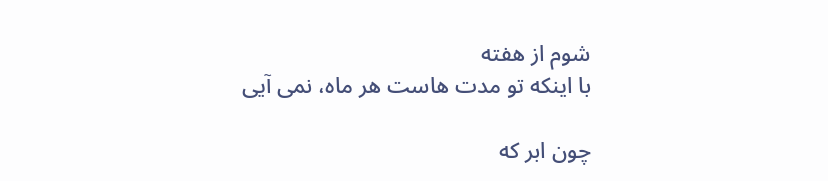شوم از هفته
با اینکه تو مدت هاست هر ماه، نمی آیی

چون ابر که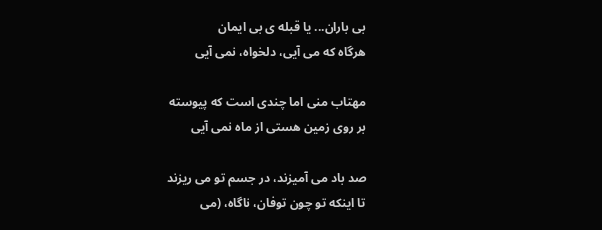بی باران... یا قبله ی بی ایمان
هرگاه که می آیی، دلخواه، نمی آیی

مهتاب منی اما چندی است که پیوسته
بر روی زمین هستی از ماه نمی آیی

صد باد می آمیزند، در جسم تو می ریزند
تا اینکه تو چون توفان، ناگاه، (می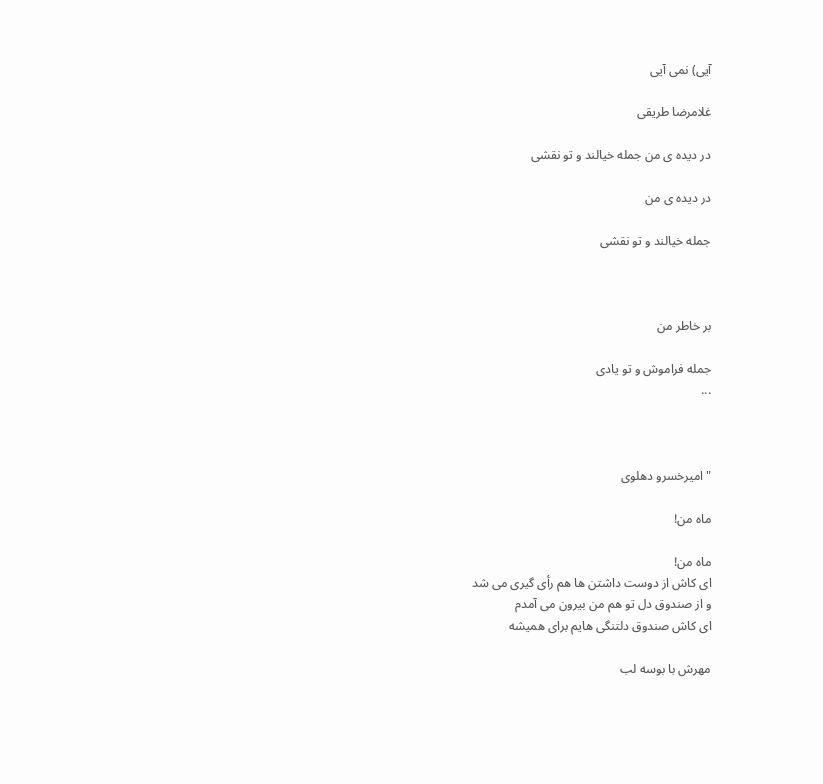آیی) نمی آیی

غلامرضا طریقی

در دیده ی من جمله خیالند و تو نقشی

در دیده ی من

جمله خیالند و تو نقشی



بر خاطر من

جمله فراموش و تو یادی
...



"امیرخسرو‌ دهلوی

ماه من!

ماه من!
ای کاش از دوست داشتن ها هم رأی گیری می شد
و از صندوق دل تو هم من بیرون می آمدم
ای کاش صندوق دلتنگی هایم برای همیشه

مهرش با بوسه لب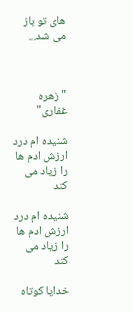های تو باز می شد...



"زهره غفاری"

شنیده ام درد ارزش ادم ها را زیاد می کند

شنیده ام درد ارزش ادم ها را زیاد می کند

خدایا کوتاه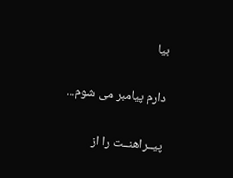بیا

دارم پیامبر می شوم...

پیــراهنــت را از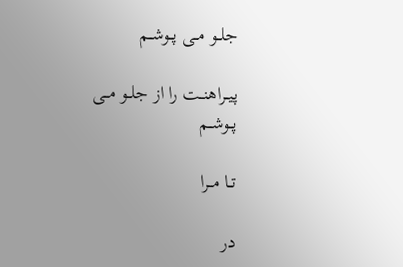جلــو مــی پــوشــم

پیــراهنــت را از جلــو مــی پــوشــم

تــا مــرا

در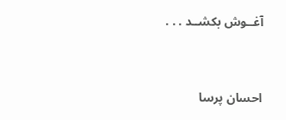آغــوش بکشــد . . .


احسان پرسا